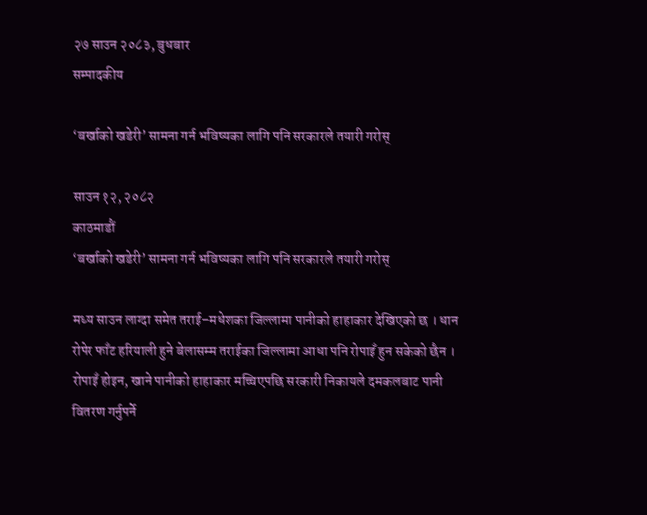२७ साउन २०८३, बुधबार
सम्पादकीय

‘बर्खाको खडेरी’ सामना गर्न भविष्यका लागि पनि सरकारले तयारी गरोस्

साउन १२, २०८२
काठमाडौं
‘बर्खाको खडेरी’ सामना गर्न भविष्यका लागि पनि सरकारले तयारी गरोस्

मध्य साउन लाग्दा समेत तराई–मधेशका जिल्लामा पानीको हाहाकार देखिएको छ । धान रोपेर फाँट हरियाली हुने बेलासम्म तराईका जिल्लामा आधा पनि रोपाइँ हुन सकेको छैन । रोपाइँ होइन, खाने पानीको हाहाकार मच्चिएपछि सरकारी निकायले दमकलबाट पानी वितरण गर्नुपर्ने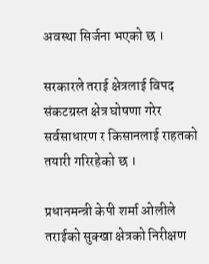अवस्था सिर्जना भएको छ ।

सरकारले तराई क्षेत्रलाई विपद संकटग्रस्त क्षेत्र घोषणा गरेर सर्वसाधारण र किसानलाई राहतको तयारी गरिरहेको छ ।

प्रधानमन्त्री केपी शर्मा ओलीले तराईको सुक्खा क्षेत्रको निरीक्षण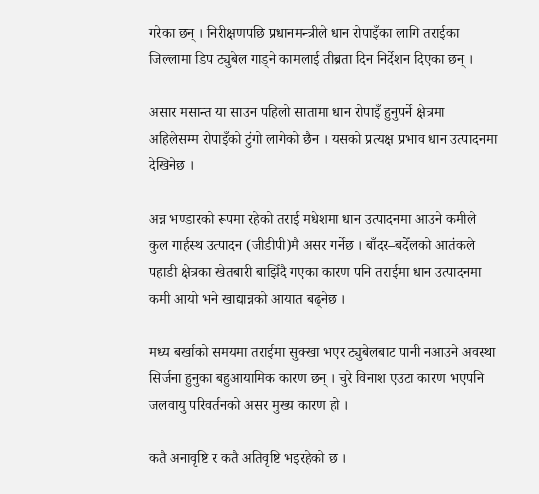गरेका छन् । निरीक्षणपछि प्रधानमन्त्रीले धान रोपाइँका लागि तराईका जिल्लामा डिप ट्युबेल गाड्ने कामलाई तीब्रता दिन निर्देशन दिएका छन् ।

असार मसान्त या साउन पहिलो सातामा धान रोपाइँ हुनुपर्ने क्षेत्रमा अहिलेसम्म रोपाइँको टुंगो लागेको छैन । यसको प्रत्यक्ष प्रभाव धान उत्पादनमा देखिनेछ ।

अन्न भण्डारको रूपमा रहेको तराई मधेशमा धान उत्पादनमा आउने कमीले कुल गार्हस्थ उत्पादन (जीडीपी)मै असर गर्नेछ । बाँदर–बदेँलको आतंकले पहाडी क्षेत्रका खेतबारी बाझिँदै गएका कारण पनि तराईमा धान उत्पादनमा कमी आयो भने खाद्यान्नको आयात बढ्नेछ ।

मध्य बर्खाको समयमा तराईमा सुक्खा भएर ट्युबेलबाट पानी नआउने अवस्था सिर्जना हुनुका बहुआयामिक कारण छन् । चुरे विनाश एउटा कारण भएपनि जलवायु परिवर्तनको असर मुख्य कारण हो ।

कतै अनावृष्टि र कतै अतिवृष्टि भइरहेको छ ।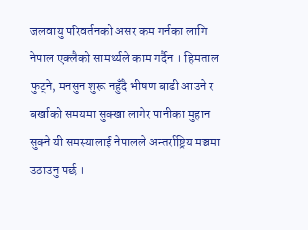जलवायु परिवर्तनको असर कम गर्नका लागि नेपाल एक्लैको सामर्थ्यले काम गर्दैन । हिमताल फुट्ने, मनसुन शुरू नहुँदै भीषण बाढी आउने र बर्खाको समयमा सुक्खा लागेर पानीका मुहान सुक्ने यी समस्यालाई नेपालले अन्तर्राष्ट्रिय मञ्चमा उठाउनु पर्छ ।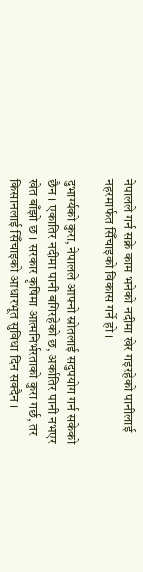नेपालले गर्न सक्ने काम भनेको नदीमा खेर गइरहेको पानीलाई नहरमार्फत सिँचाइको विकास गर्ने हो ।

दुभार्ग्यको कुरा, नेपालले आफ्नो स्रोतलाई सदुपयोग गर्न सकेको छैन । एकातिर नदीमा पानी बगिरहेको छ, अर्कातिर पानी नभएर खेत बाँझो छ । सरकार कृषिमा आत्मनिर्भरताको कुरा गर्छ, तर किसानलाई सिँचाइको आधारभूत सुविधा दिन सक्दैन ।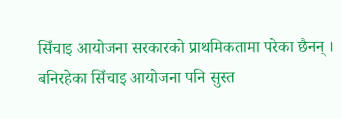सिँचाइ आयोजना सरकारको प्राथमिकतामा परेका छैनन् । बनिरहेका सिँचाइ आयोजना पनि सुस्त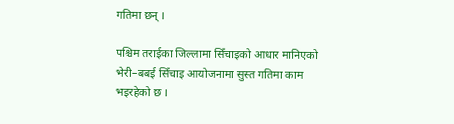गतिमा छन् ।

पश्चिम तराईका जिल्लामा सिँचाइको आधार मानिएको भेरी–बबई सिँचाइ आयोजनामा सुस्त गतिमा काम भइरहेको छ ।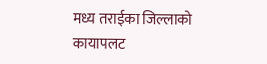मध्य तराईका जिल्लाको कायापलट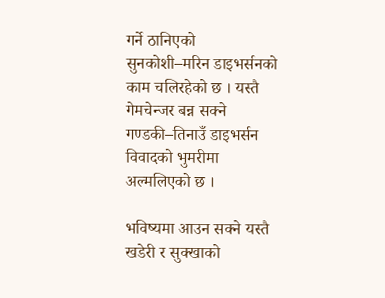गर्ने ठानिएको सुनकोशी–मरिन डाइभर्सनको काम चलिरहेको छ । यस्तै गेमचेन्जर बन्न सक्ने गण्डकी–तिनाउँ डाइभर्सन विवादको भुमरीमा अल्मलिएको छ ।

भविष्यमा आउन सक्ने यस्तै खडेरी र सुक्खाको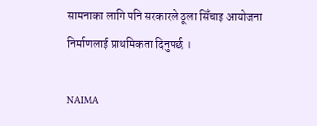सामनाका लागि पनि सरकारले ठूला सिँचाइ आयोजना निर्माणलाई प्राथमिकता दिनुपर्छ ।

NAIMA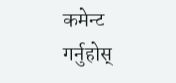कमेन्ट गर्नुहोस्